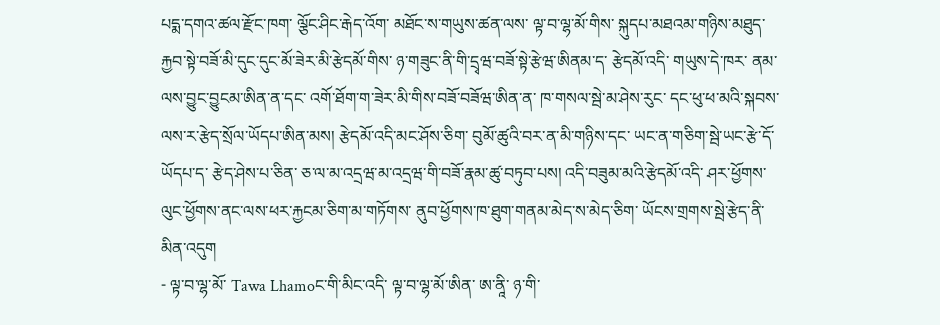པདྨ་དགའ་ཚལ་རྫོང་ཁག་ ལྕོང་ཤིང་རྒེད་འོག་ མཐོང་ས་གཡུས་ཚན་ལས་ ལྟ་བ་ལྷ་མོ་གིས་ སྐུདཔ་མཐའམ་གཉིས་མཐུད་རྐྱབ་སྟེ་བཟོ་མི་དུང་དུང་མོ་ཟེར་མི་རྩེདམོ་གིས་ ཉ་གཟུང་ནི་གི་དྲྭཝ་བཟོ་སྟེ་རྩེཝ་ཨིནམ་ད་ རྩེདམོ་འདི་ གཡུས་དེ་ཁར་ ནམ་ལས་བྱུང་བྱུངམ་ཨིན་ན་དང་ འགོ་ཐོག་ག་ཟེར་མི་གིས་བཟོ་བཟོཝ་ཨིན་ན་ ཁ་གསལ་སྦེ་མ་ཤེས་རུང་ དང་ཕུ་ཕ་མའི་སྐབས་ལས་ར་རྩེད་སྲོལ་ཡོདཔ་ཨིན་མས། རྩེདམོ་འདི་མང་ཤོས་ཅིག་ བུམོ་ཚུའི་བར་ན་མི་གཉིས་དང་ ཡང་ན་གཅིག་སྦེ་ཡང་རྩེ་དོ་ཡོདཔ་ད་ རྩེད་ཤེས་པ་ཅིན་ ཅ་ལ་མ་འདྲཝ་མ་འདྲཝ་གི་བཟོ་རྣམ་ཚུ་བཏུབ་པས། འདི་བཟུམ་མའི་རྩེདམོ་འདི་ ཤར་ཕྱོགས་ལུང་ཕྱོགས་ནང་ལས་ཕར་རྐྱངམ་ཅིག་མ་གཏོགས་ ནུབ་ཕྱོགས་ཁ་ཐུག་གནམ་མེད་ས་མེད་ཅིག་ ཡོངས་གྲགས་སྦེ་རྩེད་ནི་མིན་འདུག
- ལྟ་བ་ལྷ་མོ་ Tawa Lhamoང་གི་མིང་འདི་ ལྟ་བ་ལྷ་མོ་ཨིན་ ཨ་ནཱི་ ཉ་གི་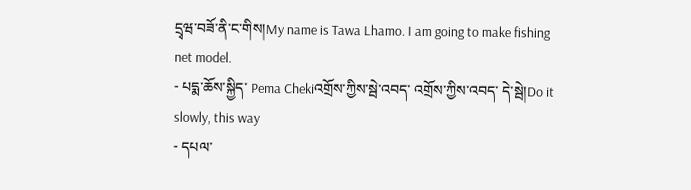དྲྭཝ་བཟོ་ནི་ང་གིས།My name is Tawa Lhamo. I am going to make fishing net model.
- པདྨ་ཆོས་སྐྱིད་ Pema Chekiའགྲོས་ཀྱིས་སྦེ་འབད་ འགྲོས་ཀྱིས་འབད་ དེ་སྦེ།Do it slowly, this way
- དཔལ་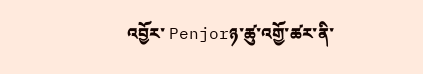འབྱོར་ Penjorཉ་ཚུ་འགྱོ་ཚར་ནི་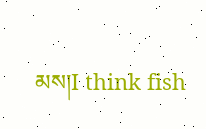མས།I think fish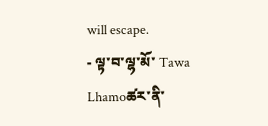will escape.
- ལྟ་བ་ལྷ་མོ་ Tawa Lhamoཚར་ནི་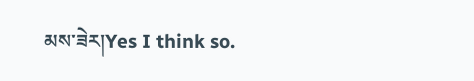མས་ཟེར།Yes I think so.